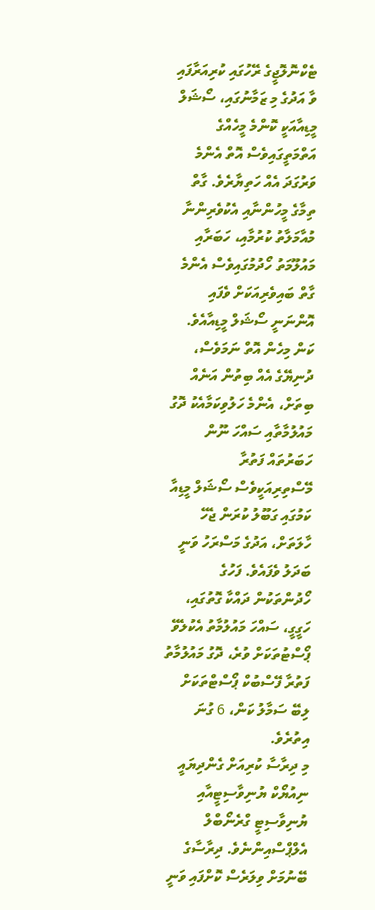ޓެކްނޮލޮޖީގެ ރޭހުގައި ކުރިއަރާފައި ވާ އަދުގެ މި ޒަމާނުގައި، ސޯޝަލް މީޑިއާއަކީ ކޮންމެ މީހެއްގެ އަތްމަތީގައިވެސް އޮތް އެންމެ ވަރުގަދަ އެއް ހަތިޔާރެވެ. ގާތް ތިމާގެ މީހުންނާއި އެކުވެރިންނާ މުއާމަލާތު ކުރުމާއި، ހަބަރާއި މައުލޫމަތު ހޯދުމުގައިވެސް އެންމެ ގާތް ބައިވެރިއަކަށް ވެފައި އޮންނަނީ ސޯޝަލް މީޑިއާއެވެ.
ކަން މިހެން އޮތް ނަމަވެސް، ދުނިޔޭގެ އެއް ބިތުން އަނެއް ބިތަށް، އެންމެ ހަލުވިކަމާއެކު ދޮގު މައުލުމާތާއި ސައްހަ ނޫން ހަބަރުތައް ފަތުރާ މޭސްތިރިއަކީވެސް ސޯޝަލް މީޑިއާ ކަމުގައި ގަބޫލު ކުރަން ޖެހޭ ހާލަތަށް، އަދުގެ މަސްރަހު ވަނީ ބަދަލު ވެފައެވެ. ފަހުގެ ހޯދުންތަކުން ދައްކާ ގޮތުގައި، ހަގީގީ، ސައްހަ މައުލުމާތު އެކުލެވޭ ޕޯސްޓުތަކަށް ވުރެ، ދޮގު މައުލުމާތު ފަތުރާ ފޭސްބުކް ޕޯސްޓްތަކަށް ލިބޭ ސަމާލު ކަން، 6 ގުނަ އިތުރެވެ.
މި ދިރާސާ ކުރިއަށް ގެންދިޔައީ ނިއުޔޯކް ޔުނިވާސިޓީއާއި ޔުނިވާސިޓީ ގްރެނޯބްލް އެލްޕްސްއިންނެވެ. ދިރާސާގެ ބޭނުމަށް ވިލަރެސް ކޮށްފައި ވަނީ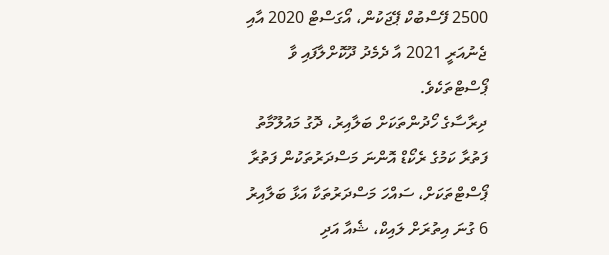2500 ފޭސްބުކް ޕޭޖަކުން، އޯގަސްޓް 2020 އާއި ޖެނުއަރީ 2021 އާ ދެމެދު ދޫކޮށްލާފައި ވާ ޕޯސްޓްތަކެވެ.
ދިރާސާގެ ހޯދުންތަކަށް ބަލާއިރު، ދޮގު މައުލޫމާތު ފަތުރާ ކަމުގެ ރެކޯޑް އޮންނަ މަސްދަރުތަކުން ފަތުރާ ޕޯސްޓްތަކަށް، ސައްހަ މަސްދަރުތަކާ އަޅާ ބަލާއިރު 6 ގުނަ އިތުރަށް ލައިކް، ޝެއާ އަދި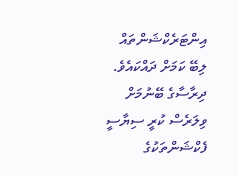އިންޓަރެކްޝަންތައް ލިބޭ ކަމަށް ދައްކައެވެ.
ދިރާސާގެ ބޭނުމަށް ވިލަރެސް ކުރީ ސިޔާސީ ފެކްޝަންތަކުގެ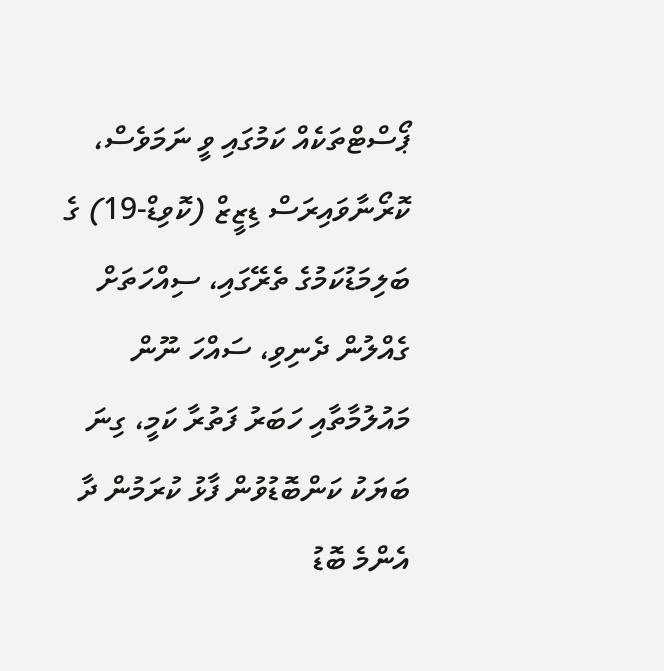ޕޯސްޓްތަކެއް ކަމުގައި ވީ ނަމަވެސް، ކޮރޯނާވައިރަސް ޑިޒީޒް (ކޮވިޑް-19) ގެ ބަލިމަޑުކަމުގެ ތެރޭގައި، ސިއްހަތަށް ގެއްލުން ދެނިވި، ސައްހަ ނޫން މައުލުމާތާއި ހަބަރު ފަތުރާ ކަމީ، ގިނަ ބަޔަކު ކަންބޮޑުވުން ފާޅު ކުރަމުން ދާ އެންމެ ބޮޑު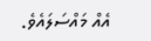އެއް މައްސަލައެވެ.